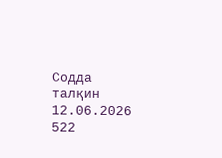Содда талқин
12.06.2026
522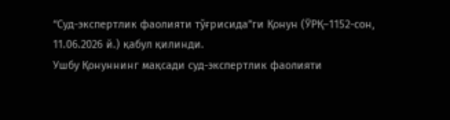“Суд-экспертлик фаолияти тўғрисида”ги Қонун (ЎРҚ–1152-сон, 11.06.2026 й.) қабул қилинди.
Ушбу Қонуннинг мақсади суд-экспертлик фаолияти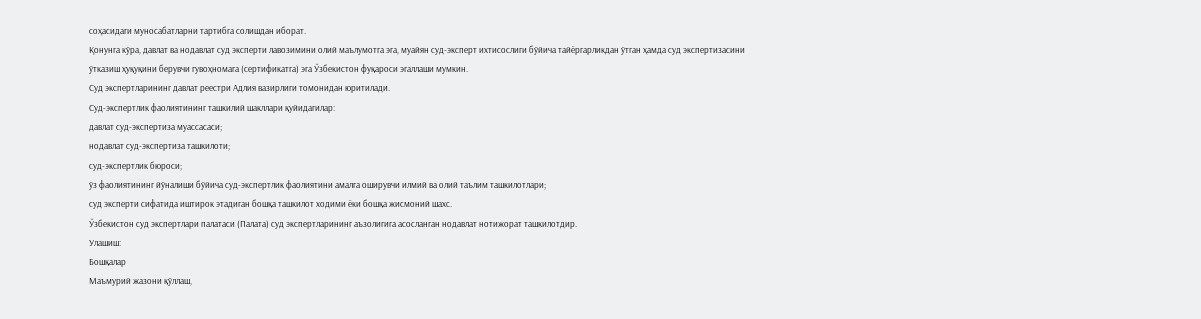соҳасидаги муносабатларни тартибга солишдан иборат.
Қонунга кўра, давлат ва нодавлат суд эксперти лавозимини олий маълумотга эга, муайян суд-эксперт ихтисослиги бўйича тайёргарликдан ўтган ҳамда суд экспертизасини ўтказиш ҳуқуқини берувчи гувоҳномага (сертификатга) эга Ўзбекистон фуқароси эгаллаши мумкин.
Суд экспертларининг давлат реестри Адлия вазирлиги томонидан юритилади.
Суд-экспертлик фаолиятининг ташкилий шакллари қуйидагилар:
давлат суд-экспертиза муассасаси;
нодавлат суд-экспертиза ташкилоти;
суд-экспертлик бюроси;
ўз фаолиятининг йўналиши бўйича суд-экспертлик фаолиятини амалга оширувчи илмий ва олий таълим ташкилотлари;
суд эксперти сифатида иштирок этадиган бошқа ташкилот ходими ёки бошқа жисмоний шахс.
Ўзбекистон суд экспертлари палатаси (Палата) суд экспертларининг аъзолигига асосланган нодавлат нотижорат ташкилотдир.
Улашиш:
Бошқалар
Маъмурий жазони қўллаш,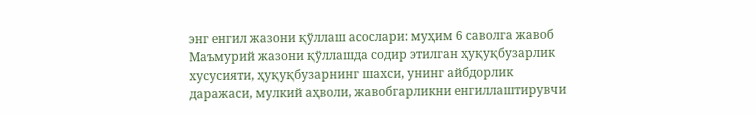энг енгил жазони қўллаш асослари: муҳим 6 саволга жавоб
Маъмурий жазони қўллашда содир этилган ҳуқуқбузарлик хусусияти, ҳуқуқбузарнинг шахси, унинг айбдорлик даражаси, мулкий аҳволи, жавобгарликни енгиллаштирувчи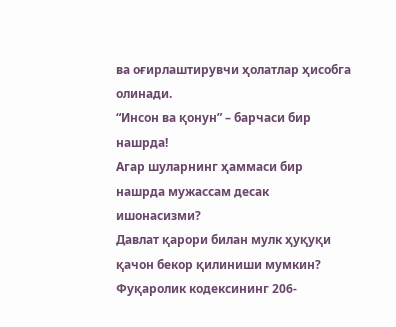ва оғирлаштирувчи ҳолатлар ҳисобга олинади.
“Инсон ва қонун” – барчаси бир нашрда!
Агар шуларнинг ҳаммаси бир нашрда мужассам десак ишонасизми?
Давлат қарори билан мулк ҳуқуқи қачон бекор қилиниши мумкин?
Фуқаролик кодексининг 206-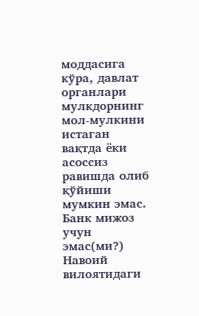моддасига кўра, давлат органлари мулкдорнинг мол-мулкини истаган вақтда ёки асоссиз равишда олиб қўйиши мумкин эмас.
Банк мижоз учун эмас(ми?)
Навоий вилоятидаги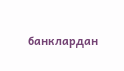банклардан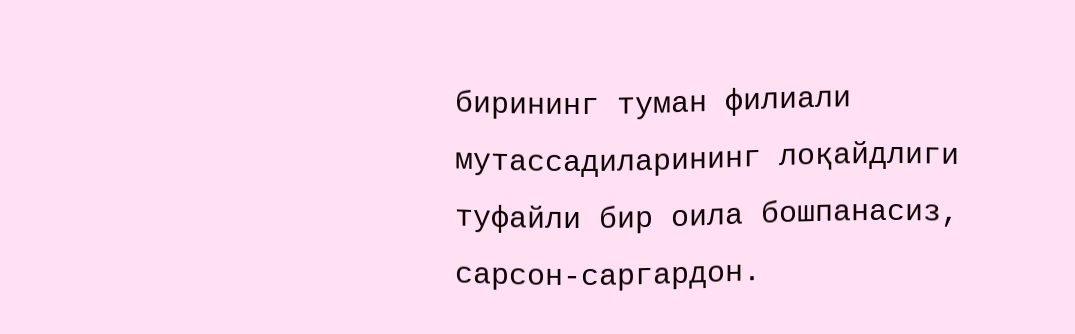бирининг туман филиали мутассадиларининг лоқайдлиги туфайли бир оила бошпанасиз, сарсон-саргардон.